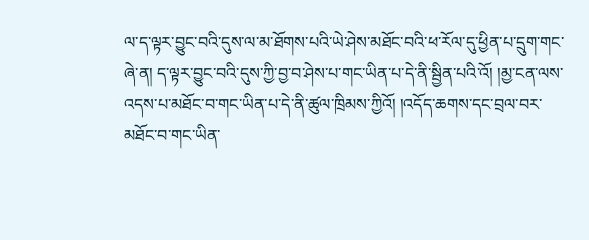ལ་ད་ལྟར་བྱུང་བའི་དུས་ལ་མ་ཐོགས་པའི་ཡེ་ཤེས་མཐོང་བའི་ཕ་རོལ་དུ་ཕྱིན་པ་དྲུག་གང་ཞེ་ན། ད་ལྟར་བྱུང་བའི་དུས་ཀྱི་བྱ་བ་ཤེས་པ་གང་ཡིན་པ་དེ་ནི་སྦྱིན་པའི་འོ། །མྱ་ངན་ལས་འདས་པ་མཐོང་བ་གང་ཡིན་པ་དེ་ནི་ཚུལ་ཁྲིམས་ཀྱིའོ། །འདོད་ཆགས་དང་བྲལ་བར་མཐོང་བ་གང་ཡིན་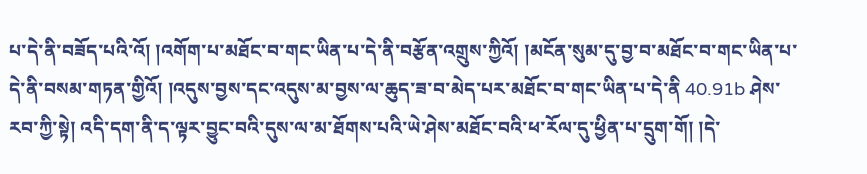པ་དེ་ནི་བཟོད་པའི་འོ། །འགོག་པ་མཐོང་བ་གང་ཡིན་པ་དེ་ནི་བརྩོན་འགྲུས་ཀྱིའོ། །མངོན་སུམ་དུ་བྱ་བ་མཐོང་བ་གང་ཡིན་པ་དེ་ནི་བསམ་གཏན་གྱིའོ། །འདུས་བྱས་དང་འདུས་མ་བྱས་ལ་ཆུད་ཟ་བ་མེད་པར་མཐོང་བ་གང་ཡིན་པ་དེ་ནི 40.91b ཤེས་རབ་ཀྱི་སྟེ། འདི་དག་ནི་ད་ལྟར་བྱུང་བའི་དུས་ལ་མ་ཐོགས་པའི་ཡེ་ཤེས་མཐོང་བའི་ཕ་རོལ་དུ་ཕྱིན་པ་དྲུག་གོ། །དེ་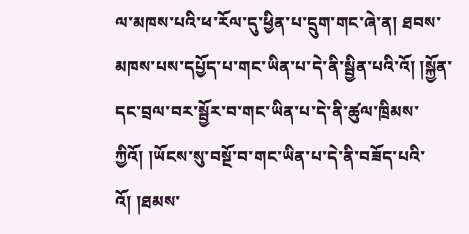ལ་མཁས་པའི་ཕ་རོལ་དུ་ཕྱིན་པ་དྲུག་གང་ཞེ་ན། ཐབས་མཁས་པས་དཔྱོད་པ་གང་ཡིན་པ་དེ་ནི་སྦྱིན་པའི་འོ། །སྐྱོན་དང་བྲལ་བར་སྦྱོར་བ་གང་ཡིན་པ་དེ་ནི་ཚུལ་ཁྲིམས་ཀྱིའོ། །ཡོངས་སུ་བསྔོ་བ་གང་ཡིན་པ་དེ་ནི་བཟོད་པའི་འོ། །ཐམས་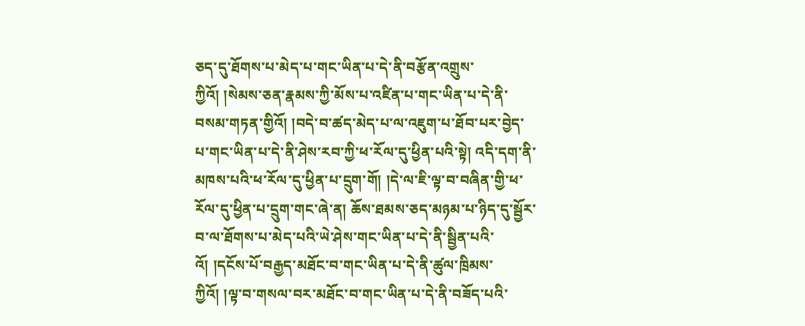ཅད་དུ་ཐོགས་པ་མེད་པ་གང་ཡིན་པ་དེ་ནི་བརྩོན་འགྲུས་ཀྱིའོ། །སེམས་ཅན་རྣམས་ཀྱི་མོས་པ་འཛིན་པ་གང་ཡིན་པ་དེ་ནི་བསམ་གཏན་གྱིའོ། །བདེ་བ་ཚད་མེད་པ་ལ་འཇུག་པ་ཐོབ་པར་བྱེད་པ་གང་ཡིན་པ་དེ་ནི་ཤེས་རབ་ཀྱི་ཕ་རོལ་དུ་ཕྱིན་པའི་སྟེ། འདི་དག་ནི་མཁས་པའི་ཕ་རོལ་དུ་ཕྱིན་པ་དྲུག་གོ། །དེ་ལ་ཇི་ལྟ་བ་བཞིན་གྱི་ཕ་རོལ་དུ་ཕྱིན་པ་དྲུག་གང་ཞེ་ན། ཆོས་ཐམས་ཅད་མཉམ་པ་ཉིད་དུ་སྦྱོར་བ་ལ་ཐོགས་པ་མེད་པའི་ཡེ་ཤེས་གང་ཡིན་པ་དེ་ནི་སྦྱིན་པའི་འོ། །དངོས་པོ་བརྒྱད་མཐོང་བ་གང་ཡིན་པ་དེ་ནི་ཚུལ་ཁྲིམས་ཀྱིའོ། །ལྟ་བ་གསལ་བར་མཐོང་བ་གང་ཡིན་པ་དེ་ནི་བཟོད་པའི་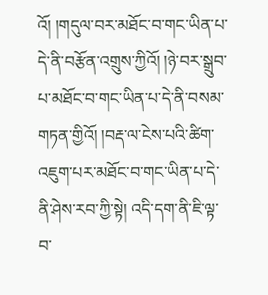འོ། །གདུལ་བར་མཐོང་བ་གང་ཡིན་པ་དེ་ནི་བརྩོན་འགྲུས་ཀྱིའོ། །ཉེ་བར་སྒྲུབ་པ་མཐོང་བ་གང་ཡིན་པ་དེ་ནི་བསམ་གཏན་གྱིའོ། །བརྡ་ལ་ངེས་པའི་ཚིག་འཇུག་པར་མཐོང་བ་གང་ཡིན་པ་དེ་ནི་ཤེས་རབ་ཀྱི་སྟེ། འདི་དག་ནི་ཇི་ལྟ་བ་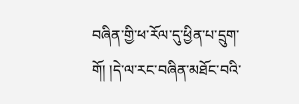བཞིན་གྱི་ཕ་རོལ་དུ་ཕྱིན་པ་དྲུག་གོ། །དེ་ལ་རང་བཞིན་མཐོང་བའི་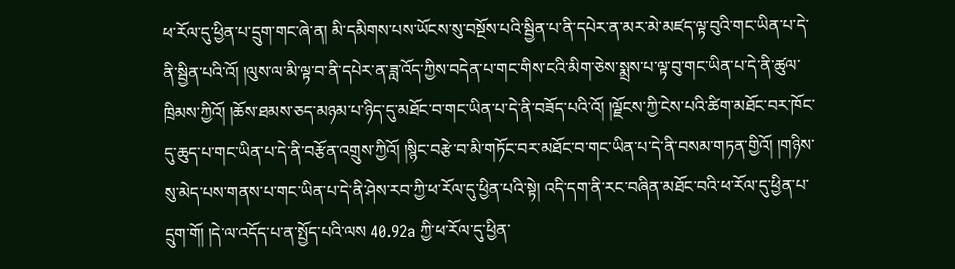ཕ་རོལ་དུ་ཕྱིན་པ་དྲུག་གང་ཞེ་ན། མི་དམིགས་པས་ཡོངས་སུ་བསྔོས་པའི་སྦྱིན་པ་ནི་དཔེར་ན་མར་མེ་མཛད་ལྟ་བུའི་གང་ཡིན་པ་དེ་ནི་སྦྱིན་པའི་འོ། །ལུས་ལ་མི་ལྟ་བ་ནི་དཔེར་ན་ཟླ་འོད་ཀྱིས་བདེན་པ་གང་གིས་ངའི་མིག་ཅེས་སྨྲས་པ་ལྟ་བུ་གང་ཡིན་པ་དེ་ནི་ཚུལ་ཁྲིམས་ཀྱིའོ། །ཆོས་ཐམས་ཅད་མཉམ་པ་ཉིད་དུ་མཐོང་བ་གང་ཡིན་པ་དེ་ནི་བཟོད་པའི་འོ། །ལྗོངས་ཀྱི་ངེས་པའི་ཚིག་མཐོང་བར་ཁོང་དུ་ཆུད་པ་གང་ཡིན་པ་དེ་ནི་བརྩོན་འགྲུས་ཀྱིའོ། །སྙིང་བརྩེ་བ་མི་གཏོང་བར་མཐོང་བ་གང་ཡིན་པ་དེ་ནི་བསམ་གཏན་གྱིའོ། །གཉིས་སུ་མེད་པས་གནས་པ་གང་ཡིན་པ་དེ་ནི་ཤེས་རབ་ཀྱི་ཕ་རོལ་དུ་ཕྱིན་པའི་སྟེ། འདི་དག་ནི་རང་བཞིན་མཐོང་བའི་ཕ་རོལ་དུ་ཕྱིན་པ་དྲུག་གོ། །དེ་ལ་འདོད་པ་ན་སྤྱོད་པའི་ལས 40.92a ཀྱི་ཕ་རོལ་དུ་ཕྱིན་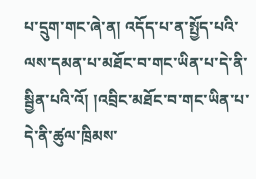པ་དྲུག་གང་ཞེ་ན། འདོད་པ་ན་སྤྱོད་པའི་ལས་དམན་པ་མཐོང་བ་གང་ཡིན་པ་དེ་ནི་སྦྱིན་པའི་འོ། །འབྲིང་མཐོང་བ་གང་ཡིན་པ་དེ་ནི་ཚུལ་ཁྲིམས་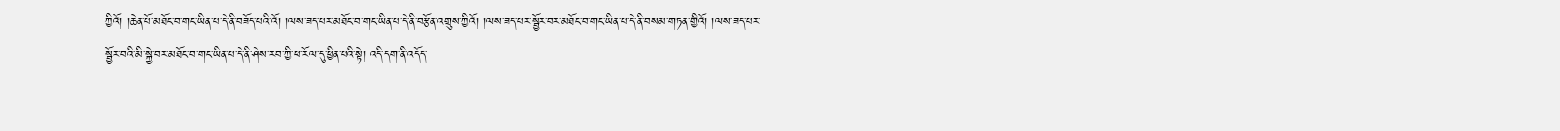ཀྱིའོ། །ཆེན་པོ་མཐོང་བ་གང་ཡིན་པ་དེ་ནི་བཟོད་པའི་འོ། །ལས་ཟད་པར་མཐོང་བ་གང་ཡིན་པ་དེ་ནི་བརྩོན་འགྲུས་ཀྱིའོ། །ལས་ཟད་པར་སྦྱོར་བར་མཐོང་བ་གང་ཡིན་པ་དེ་ནི་བསམ་གཏན་གྱིའོ། །ལས་ཟད་པར་སྦྱོར་བའི་མི་སྐྱེ་བར་མཐོང་བ་གང་ཡིན་པ་དེ་ནི་ཤེས་རབ་ཀྱི་ཕ་རོལ་དུ་ཕྱིན་པའི་སྟེ། འདི་དག་ནི་འདོད་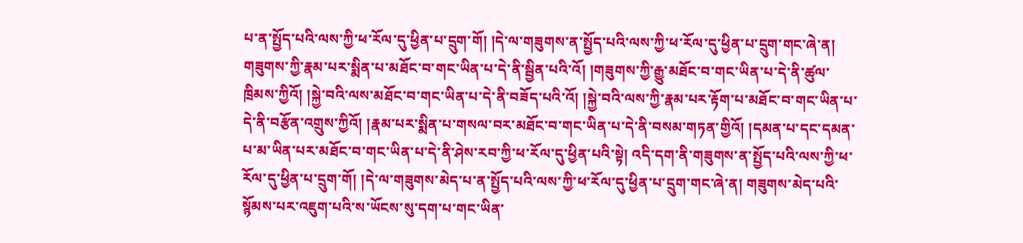པ་ན་སྤྱོད་པའི་ལས་ཀྱི་ཕ་རོལ་དུ་ཕྱིན་པ་དྲུག་གོ། །དེ་ལ་གཟུགས་ན་སྤྱོད་པའི་ལས་ཀྱི་ཕ་རོལ་དུ་ཕྱིན་པ་དྲུག་གང་ཞེ་ན། གཟུགས་ཀྱི་རྣམ་པར་སྨིན་པ་མཐོང་བ་གང་ཡིན་པ་དེ་ནི་སྦྱིན་པའི་འོ། །གཟུགས་ཀྱི་རྒྱུ་མཐོང་བ་གང་ཡིན་པ་དེ་ནི་ཚུལ་ཁྲིམས་ཀྱིའོ། །སྐྱེ་བའི་ལས་མཐོང་བ་གང་ཡིན་པ་དེ་ནི་བཟོད་པའི་འོ། །སྐྱེ་བའི་ལས་ཀྱི་རྣམ་པར་རྟོག་པ་མཐོང་བ་གང་ཡིན་པ་དེ་ནི་བརྩོན་འགྲུས་ཀྱིའོ། །རྣམ་པར་སྨིན་པ་གསལ་བར་མཐོང་བ་གང་ཡིན་པ་དེ་ནི་བསམ་གཏན་གྱིའོ། །དམན་པ་དང་དམན་པ་མ་ཡིན་པར་མཐོང་བ་གང་ཡིན་པ་དེ་ནི་ཤེས་རབ་ཀྱི་ཕ་རོལ་དུ་ཕྱིན་པའི་སྟེ། འདི་དག་ནི་གཟུགས་ན་སྤྱོད་པའི་ལས་ཀྱི་ཕ་རོལ་དུ་ཕྱིན་པ་དྲུག་གོ། །དེ་ལ་གཟུགས་མེད་པ་ན་སྤྱོད་པའི་ལས་ཀྱི་ཕ་རོལ་དུ་ཕྱིན་པ་དྲུག་གང་ཞེ་ན། གཟུགས་མེད་པའི་སྙོམས་པར་འཇུག་པའི་ས་ཡོངས་སུ་དག་པ་གང་ཡིན་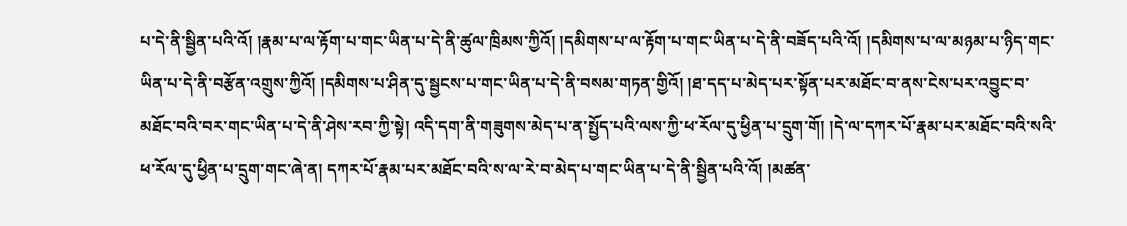པ་དེ་ནི་སྦྱིན་པའི་འོ། །རྣམ་པ་ལ་རྟོག་པ་གང་ཡིན་པ་དེ་ནི་ཚུལ་ཁྲིམས་ཀྱིའོ། །དམིགས་པ་ལ་རྟོག་པ་གང་ཡིན་པ་དེ་ནི་བཟོད་པའི་འོ། །དམིགས་པ་ལ་མཉམ་པ་ཉིད་གང་ཡིན་པ་དེ་ནི་བརྩོན་འགྲུས་ཀྱིའོ། །དམིགས་པ་ཤིན་དུ་སྦྱངས་པ་གང་ཡིན་པ་དེ་ནི་བསམ་གཏན་གྱིའོ། །ཐ་དད་པ་མེད་པར་སྟོན་པར་མཐོང་བ་ནས་ངེས་པར་འབྱུང་བ་མཐོང་བའི་བར་གང་ཡིན་པ་དེ་ནི་ཤེས་རབ་ཀྱི་སྟེ། འདི་དག་ནི་གཟུགས་མེད་པ་ན་སྤྱོད་པའི་ལས་ཀྱི་ཕ་རོལ་དུ་ཕྱིན་པ་དྲུག་གོ། །དེ་ལ་དཀར་པོ་རྣམ་པར་མཐོང་བའི་སའི་ཕ་རོལ་དུ་ཕྱིན་པ་དྲུག་གང་ཞེ་ན། དཀར་པོ་རྣམ་པར་མཐོང་བའི་ས་ལ་རེ་བ་མེད་པ་གང་ཡིན་པ་དེ་ནི་སྦྱིན་པའི་འོ། །མཚན་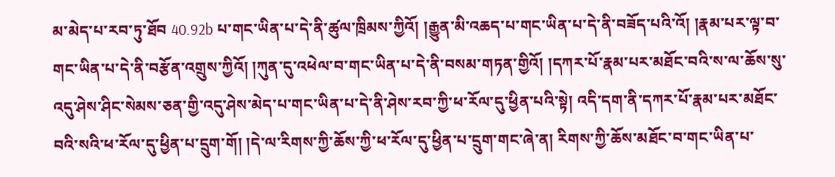མ་མེད་པ་རབ་ཏུ་ཐོབ 40.92b པ་གང་ཡིན་པ་དེ་ནི་ཚུལ་ཁྲིམས་ཀྱིའོ། །རྒྱུན་མི་འཆད་པ་གང་ཡིན་པ་དེ་ནི་བཟོད་པའི་འོ། །རྣམ་པར་ལྟ་བ་གང་ཡིན་པ་དེ་ནི་བརྩོན་འགྲུས་ཀྱིའོ། །ཀུན་དུ་འཕེལ་བ་གང་ཡིན་པ་དེ་ནི་བསམ་གཏན་གྱིའོ། །དཀར་པོ་རྣམ་པར་མཐོང་བའི་ས་ལ་ཆོས་སུ་འདུ་ཤེས་ཤིང་སེམས་ཅན་གྱི་འདུ་ཤེས་མེད་པ་གང་ཡིན་པ་དེ་ནི་ཤེས་རབ་ཀྱི་ཕ་རོལ་དུ་ཕྱིན་པའི་སྟེ། འདི་དག་ནི་དཀར་པོ་རྣམ་པར་མཐོང་བའི་སའི་ཕ་རོལ་དུ་ཕྱིན་པ་དྲུག་གོ། །དེ་ལ་རིགས་ཀྱི་ཆོས་ཀྱི་ཕ་རོལ་དུ་ཕྱིན་པ་དྲུག་གང་ཞེ་ན། རིགས་ཀྱི་ཆོས་མཐོང་བ་གང་ཡིན་པ་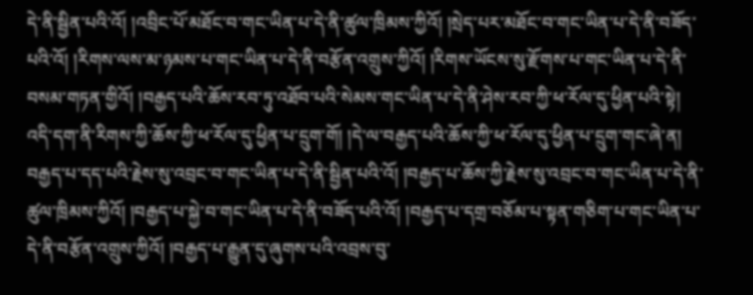དེ་ནི་སྦྱིན་པའི་འོ། །འབྲིང་པོ་མཐོང་བ་གང་ཡིན་པ་དེ་ནི་ཚུལ་ཁྲིམས་ཀྱིའོ། །སྲེད་པར་མཐོང་བ་གང་ཡིན་པ་དེ་ནི་བཟོད་པའི་འོ། །རིགས་ལས་མ་ཉམས་པ་གང་ཡིན་པ་དེ་ནི་བརྩོན་འགྲུས་ཀྱིའོ། །རིགས་ཡོངས་སུ་རྫོགས་པ་གང་ཡིན་པ་དེ་ནི་བསམ་གཏན་གྱིའོ། །བརྒྱད་པའི་ཆོས་རབ་ཏུ་འཐོབ་པའི་སེམས་གང་ཡིན་པ་དེ་ནི་ཤེས་རབ་ཀྱི་ཕ་རོལ་དུ་ཕྱིན་པའི་སྟེ། འདི་དག་ནི་རིགས་ཀྱི་ཆོས་ཀྱི་ཕ་རོལ་དུ་ཕྱིན་པ་དྲུག་གོ། །དེ་ལ་བརྒྱད་པའི་ཆོས་ཀྱི་ཕ་རོལ་དུ་ཕྱིན་པ་དྲུག་གང་ཞེ་ན། བརྒྱད་པ་དད་པའི་རྗེས་སུ་འབྲང་བ་གང་ཡིན་པ་དེ་ནི་སྦྱིན་པའི་འོ། །བརྒྱད་པ་ཆོས་ཀྱི་རྗེས་སུ་འབྲང་བ་གང་ཡིན་པ་དེ་ནི་ཚུལ་ཁྲིམས་ཀྱིའོ། །བརྒྱད་པ་སྐྱེ་བ་གང་ཡིན་པ་དེ་ནི་བཟོད་པའི་འོ། །བརྒྱད་པ་དགྲ་བཅོམ་པ་སྟན་གཅིག་པ་གང་ཡིན་པ་དེ་ནི་བརྩོན་འགྲུས་ཀྱིའོ། །བརྒྱད་པ་རྒྱུན་དུ་ཞུགས་པའི་འབྲས་བུ་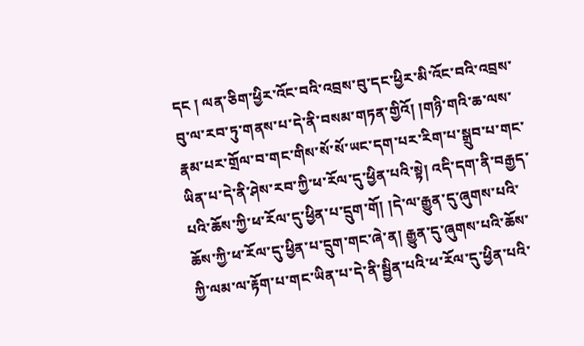དང ། ལན་ཅིག་ཕྱིར་འོང་བའི་འབྲས་བུ་དང་ཕྱིར་མི་འོང་བའི་འབྲས་བུ་ལ་རབ་ཏུ་གནས་པ་དེ་ནི་བསམ་གཏན་གྱིའོ། །གཉི་གའི་ཆ་ལས་རྣམ་པར་གྲོལ་བ་གང་གིས་སོ་སོ་ཡང་དག་པར་རིག་པ་སྒྲུབ་པ་གང་ཡིན་པ་དེ་ནི་ཤེས་རབ་ཀྱི་ཕ་རོལ་དུ་ཕྱིན་པའི་སྟེ། འདི་དག་ནི་བརྒྱད་པའི་ཆོས་ཀྱི་ཕ་རོལ་དུ་ཕྱིན་པ་དྲུག་གོ། །དེ་ལ་རྒྱུན་དུ་ཞུགས་པའི་ཆོས་ཀྱི་ཕ་རོལ་དུ་ཕྱིན་པ་དྲུག་གང་ཞེ་ན། རྒྱུན་དུ་ཞུགས་པའི་ཆོས་ཀྱི་ལམ་ལ་རྟོག་པ་གང་ཡིན་པ་དེ་ནི་སྦྱིན་པའི་ཕ་རོལ་དུ་ཕྱིན་པའི་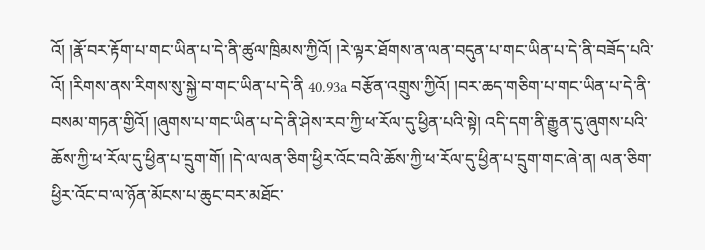འོ། །རྣོ་བར་རྟོག་པ་གང་ཡིན་པ་དེ་ནི་ཚུལ་ཁྲིམས་ཀྱིའོ། །རེ་ལྟར་ཐོགས་ན་ལན་བདུན་པ་གང་ཡིན་པ་དེ་ནི་བཟོད་པའི་འོ། །རིགས་ནས་རིགས་སུ་སྐྱེ་བ་གང་ཡིན་པ་དེ་ནི 40.93a བརྩོན་འགྲུས་ཀྱིའོ། །བར་ཆད་གཅིག་པ་གང་ཡིན་པ་དེ་ནི་བསམ་གཏན་གྱིའོ། །ཞུགས་པ་གང་ཡིན་པ་དེ་ནི་ཤེས་རབ་ཀྱི་ཕ་རོལ་དུ་ཕྱིན་པའི་སྟེ། འདི་དག་ནི་རྒྱུན་དུ་ཞུགས་པའི་ཆོས་ཀྱི་ཕ་རོལ་དུ་ཕྱིན་པ་དྲུག་གོ། །དེ་ལ་ལན་ཅིག་ཕྱིར་འོང་བའི་ཆོས་ཀྱི་ཕ་རོལ་དུ་ཕྱིན་པ་དྲུག་གང་ཞེ་ན། ལན་ཅིག་ཕྱིར་འོང་བ་ལ་ཉོན་མོངས་པ་ཆུང་བར་མཐོང་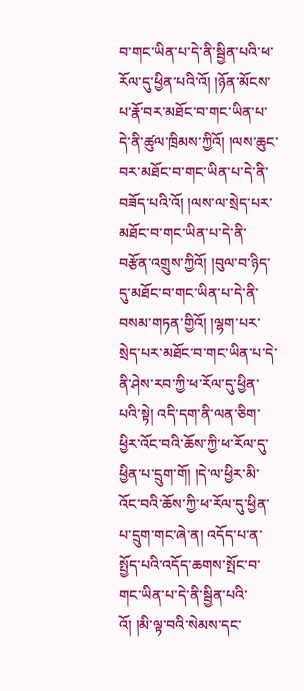བ་གང་ཡིན་པ་དེ་ནི་སྦྱིན་པའི་ཕ་རོལ་དུ་ཕྱིན་པའི་འོ། །ཉོན་མོངས་པ་རྣོ་བར་མཐོང་བ་གང་ཡིན་པ་དེ་ནི་ཚུལ་ཁྲིམས་ཀྱིའོ། །ལས་ཆུང་བར་མཐོང་བ་གང་ཡིན་པ་དེ་ནི་བཟོད་པའི་འོ། །ལས་ལ་སྲེད་པར་མཐོང་བ་གང་ཡིན་པ་དེ་ནི་བརྩོན་འགྲུས་ཀྱིའོ། །བུལ་བ་ཉིད་དུ་མཐོང་བ་གང་ཡིན་པ་དེ་ནི་བསམ་གཏན་གྱིའོ། །ལྷག་པར་སྲེད་པར་མཐོང་བ་གང་ཡིན་པ་དེ་ནི་ཤེས་རབ་ཀྱི་ཕ་རོལ་དུ་ཕྱིན་པའི་སྟེ། འདི་དག་ནི་ལན་ཅིག་ཕྱིར་འོང་བའི་ཆོས་ཀྱི་ཕ་རོལ་དུ་ཕྱིན་པ་དྲུག་གོ། །དེ་ལ་ཕྱིར་མི་འོང་བའི་ཆོས་ཀྱི་ཕ་རོལ་དུ་ཕྱིན་པ་དྲུག་གང་ཞེ་ན། འདོད་པ་ན་སྤྱོད་པའི་འདོད་ཆགས་སྤོང་བ་གང་ཡིན་པ་དེ་ནི་སྦྱིན་པའི་འོ། །མི་ལྟ་བའི་སེམས་དང་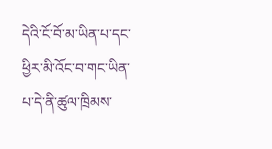དེའི་ངོ་བོ་མ་ཡིན་པ་དང་ཕྱིར་མི་འོང་བ་གང་ཡིན་པ་དེ་ནི་ཚུལ་ཁྲིམས་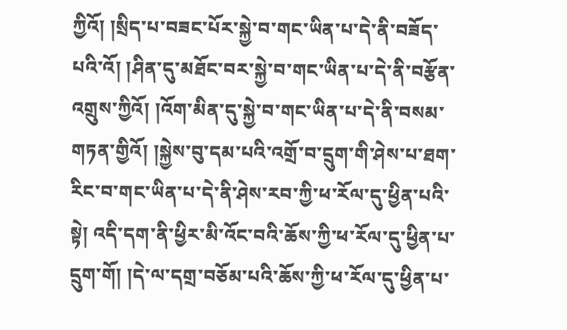ཀྱིའོ། །སྲིད་པ་བཟང་པོར་སྐྱེ་བ་གང་ཡིན་པ་དེ་ནི་བཟོད་པའི་འོ། །ཤིན་དུ་མཐོང་བར་སྐྱེ་བ་གང་ཡིན་པ་དེ་ནི་བརྩོན་འགྲུས་ཀྱིའོ། །འོག་མིན་དུ་སྐྱེ་བ་གང་ཡིན་པ་དེ་ནི་བསམ་གཏན་གྱིའོ། །སྐྱེས་བུ་དམ་པའི་འགྲོ་བ་དྲུག་གི་ཤེས་པ་ཐག་རིང་བ་གང་ཡིན་པ་དེ་ནི་ཤེས་རབ་ཀྱི་ཕ་རོལ་དུ་ཕྱིན་པའི་སྟེ། འདི་དག་ནི་ཕྱིར་མི་འོང་བའི་ཆོས་ཀྱི་ཕ་རོལ་དུ་ཕྱིན་པ་དྲུག་གོ། །དེ་ལ་དགྲ་བཅོམ་པའི་ཆོས་ཀྱི་ཕ་རོལ་དུ་ཕྱིན་པ་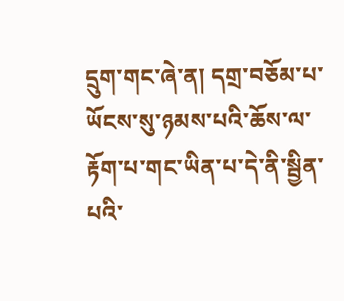དྲུག་གང་ཞེ་ན། དགྲ་བཅོམ་པ་ཡོངས་སུ་ཉམས་པའི་ཆོས་ལ་རྟོག་པ་གང་ཡིན་པ་དེ་ནི་སྦྱིན་པའི་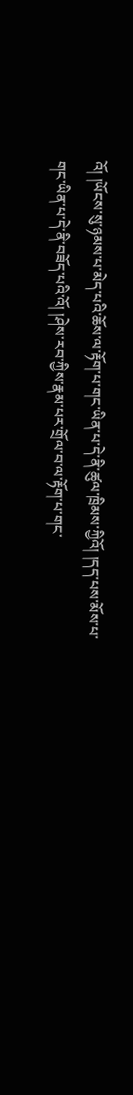འོ། །ཡོངས་སུ་ཉམས་པ་མེད་པའི་ཆོས་ལ་རྟོག་པ་གང་ཡིན་པ་དེ་ནི་ཚུལ་ཁྲིམས་ཀྱིའོ། །དད་པས་མོས་པ་གང་ཡིན་པ་དེ་ནི་བཟོད་པའི་འོ། །ཤེས་རབ་ཀྱིས་རྣམ་པར་གྲོལ་བ་ལ་རྟོག་པ་གང་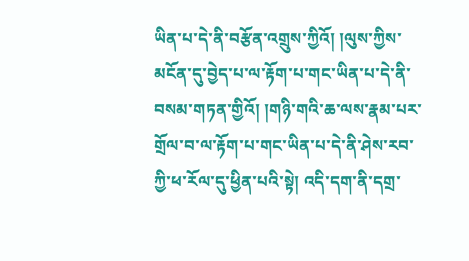ཡིན་པ་དེ་ནི་བརྩོན་འགྲུས་ཀྱིའོ། །ལུས་ཀྱིས་མངོན་དུ་བྱེད་པ་ལ་རྟོག་པ་གང་ཡིན་པ་དེ་ནི་བསམ་གཏན་གྱིའོ། །གཉི་གའི་ཆ་ལས་རྣམ་པར་གྲོལ་བ་ལ་རྟོག་པ་གང་ཡིན་པ་དེ་ནི་ཤེས་རབ་ཀྱི་ཕ་རོལ་དུ་ཕྱིན་པའི་སྟེ། འདི་དག་ནི་དགྲ་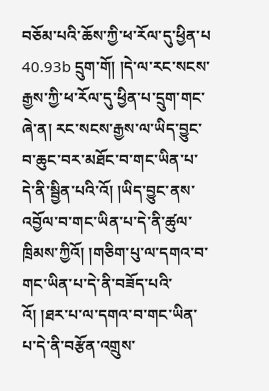བཅོམ་པའི་ཆོས་ཀྱི་ཕ་རོལ་དུ་ཕྱིན་པ 40.93b དྲུག་གོ། །དེ་ལ་རང་སངས་རྒྱས་ཀྱི་ཕ་རོལ་དུ་ཕྱིན་པ་དྲུག་གང་ཞེ་ན། རང་སངས་རྒྱས་ལ་ཡིད་བྱུང་བ་ཆུང་བར་མཐོང་བ་གང་ཡིན་པ་དེ་ནི་སྦྱིན་པའི་འོ། །ཡིད་བྱུང་ནས་འབྱོལ་བ་གང་ཡིན་པ་དེ་ནི་ཚུལ་ཁྲིམས་ཀྱིའོ། །གཅིག་པུ་ལ་དགའ་བ་གང་ཡིན་པ་དེ་ནི་བཟོད་པའི་འོ། །ཐར་པ་ལ་དགའ་བ་གང་ཡིན་པ་དེ་ནི་བརྩོན་འགྲུས་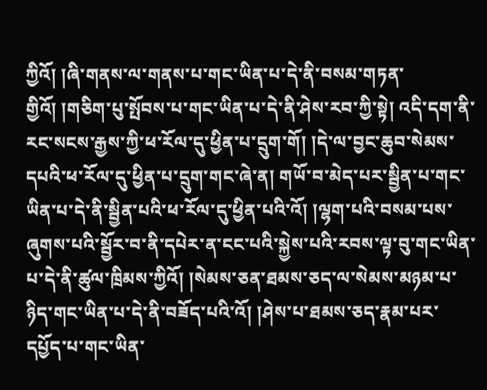ཀྱིའོ། །ཞི་གནས་ལ་གནས་པ་གང་ཡིན་པ་དེ་ནི་བསམ་གཏན་གྱིའོ། །གཅིག་པུ་སྤོབས་པ་གང་ཡིན་པ་དེ་ནི་ཤེས་རབ་ཀྱི་སྟེ། འདི་དག་ནི་རང་སངས་རྒྱས་ཀྱི་ཕ་རོལ་དུ་ཕྱིན་པ་དྲུག་གོ། །དེ་ལ་བྱང་ཆུབ་སེམས་དཔའི་ཕ་རོལ་དུ་ཕྱིན་པ་དྲུག་གང་ཞེ་ན། གཡོ་བ་མེད་པར་སྦྱིན་པ་གང་ཡིན་པ་དེ་ནི་སྦྱིན་པའི་ཕ་རོལ་དུ་ཕྱིན་པའི་འོ། །ལྷག་པའི་བསམ་པས་ཞུགས་པའི་སྦྱོར་བ་ནི་དཔེར་ན་ངང་པའི་སྐྱེས་པའི་རབས་ལྟ་བུ་གང་ཡིན་པ་དེ་ནི་ཚུལ་ཁྲིམས་ཀྱིའོ། །སེམས་ཅན་ཐམས་ཅད་ལ་སེམས་མཉམ་པ་ཉིད་གང་ཡིན་པ་དེ་ནི་བཟོད་པའི་འོ། །ཤེས་པ་ཐམས་ཅད་རྣམ་པར་དཔྱོད་པ་གང་ཡིན་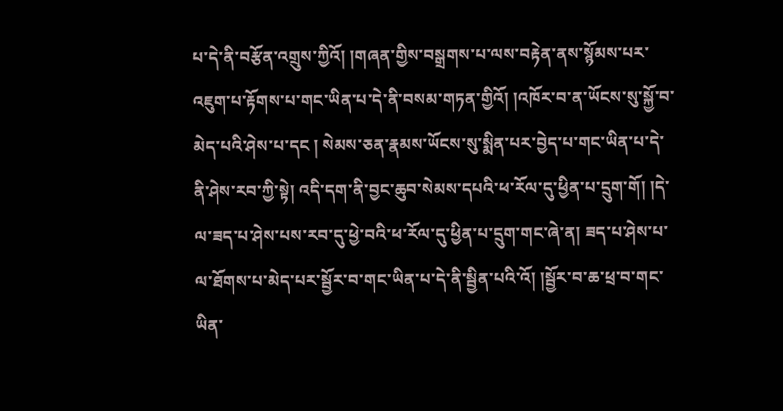པ་དེ་ནི་བརྩོན་འགྲུས་ཀྱིའོ། །གཞན་གྱིས་བསྒྲགས་པ་ལས་བརྟེན་ནས་སྙོམས་པར་འཇུག་པ་རྟོགས་པ་གང་ཡིན་པ་དེ་ནི་བསམ་གཏན་གྱིའོ། །འཁོར་བ་ན་ཡོངས་སུ་སྐྱོ་བ་མེད་པའི་ཤེས་པ་དང ། སེམས་ཅན་རྣམས་ཡོངས་སུ་སྨིན་པར་བྱེད་པ་གང་ཡིན་པ་དེ་ནི་ཤེས་རབ་ཀྱི་སྟེ། འདི་དག་ནི་བྱང་ཆུབ་སེམས་དཔའི་ཕ་རོལ་དུ་ཕྱིན་པ་དྲུག་གོ། །དེ་ལ་ཟད་པ་ཤེས་པས་རབ་དུ་ཕྱེ་བའི་ཕ་རོལ་དུ་ཕྱིན་པ་དྲུག་གང་ཞེ་ན། ཟད་པ་ཤེས་པ་ལ་ཐོགས་པ་མེད་པར་སྦྱོར་བ་གང་ཡིན་པ་དེ་ནི་སྦྱིན་པའི་འོ། །སྦྱོར་བ་ཆ་ཕྲ་བ་གང་ཡིན་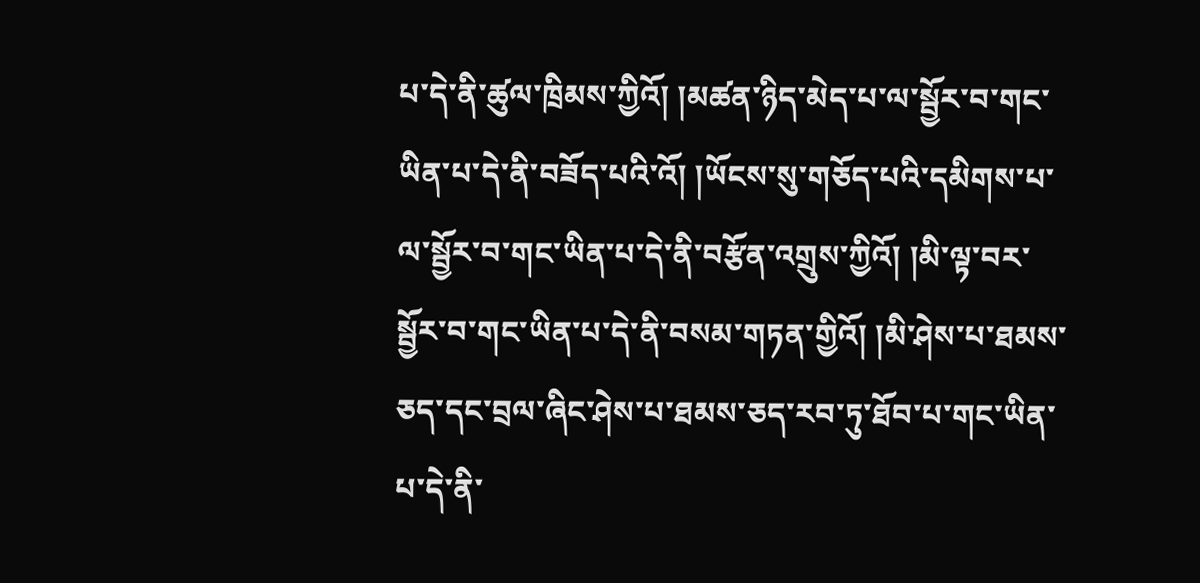པ་དེ་ནི་ཚུལ་ཁྲིམས་ཀྱིའོ། །མཚན་ཉིད་མེད་པ་ལ་སྦྱོར་བ་གང་ཡིན་པ་དེ་ནི་བཟོད་པའི་འོ། །ཡོངས་སུ་གཅོད་པའི་དམིགས་པ་ལ་སྦྱོར་བ་གང་ཡིན་པ་དེ་ནི་བརྩོན་འགྲུས་ཀྱིའོ། །མི་ལྟ་བར་སྦྱོར་བ་གང་ཡིན་པ་དེ་ནི་བསམ་གཏན་གྱིའོ། །མི་ཤེས་པ་ཐམས་ཅད་དང་བྲལ་ཞིང་ཤེས་པ་ཐམས་ཅད་རབ་ཏུ་ཐོབ་པ་གང་ཡིན་པ་དེ་ནི་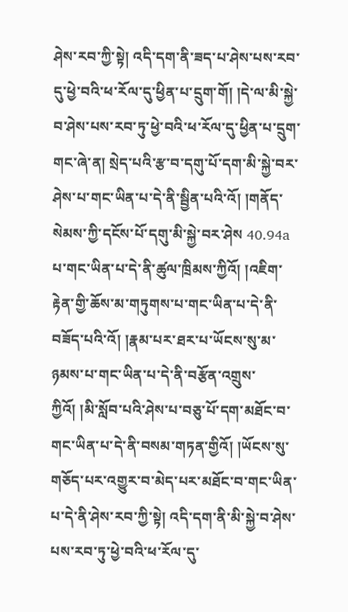ཤེས་རབ་ཀྱི་སྟེ། འདི་དག་ནི་ཟད་པ་ཤེས་པས་རབ་དུ་ཕྱེ་བའི་ཕ་རོལ་དུ་ཕྱིན་པ་དྲུག་གོ། །དེ་ལ་མི་སྐྱེ་བ་ཤེས་པས་རབ་ཏུ་ཕྱེ་བའི་ཕ་རོལ་དུ་ཕྱིན་པ་དྲུག་གང་ཞེ་ན། སྲེད་པའི་རྩ་བ་དགུ་པོ་དག་མི་སྐྱེ་བར་ཤེས་པ་གང་ཡིན་པ་དེ་ནི་སྦྱིན་པའི་འོ། །གནོད་སེམས་ཀྱི་དངོས་པོ་དགུ་མི་སྐྱེ་བར་ཤེས 40.94a པ་གང་ཡིན་པ་དེ་ནི་ཚུལ་ཁྲིམས་ཀྱིའོ། །འཇིག་རྟེན་གྱི་ཆོས་མ་གཏུགས་པ་གང་ཡིན་པ་དེ་ནི་བཟོད་པའི་འོ། །རྣམ་པར་ཐར་པ་ཡོངས་སུ་མ་ཉམས་པ་གང་ཡིན་པ་དེ་ནི་བརྩོན་འགྲུས་ཀྱིའོ། །མི་སློབ་པའི་ཤེས་པ་བཅུ་པོ་དག་མཐོང་བ་གང་ཡིན་པ་དེ་ནི་བསམ་གཏན་གྱིའོ། །ཡོངས་སུ་གཅོད་པར་འགྱུར་བ་མེད་པར་མཐོང་བ་གང་ཡིན་པ་དེ་ནི་ཤེས་རབ་ཀྱི་སྟེ། འདི་དག་ནི་མི་སྐྱེ་བ་ཤེས་པས་རབ་ཏུ་ཕྱེ་བའི་ཕ་རོལ་དུ་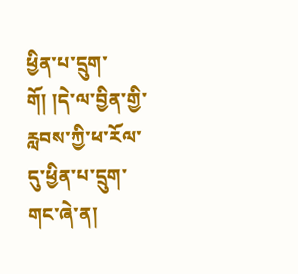ཕྱིན་པ་དྲུག་གོ། །དེ་ལ་བྱིན་གྱི་རླབས་ཀྱི་ཕ་རོལ་དུ་ཕྱིན་པ་དྲུག་གང་ཞེ་ན།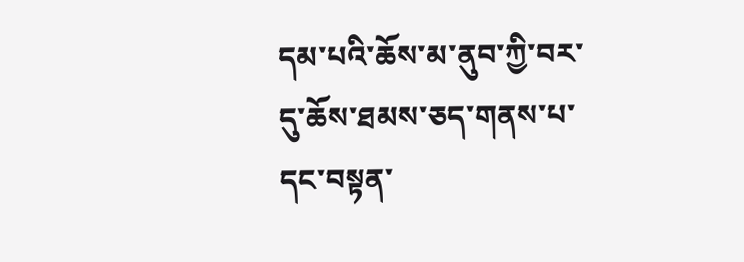དམ་པའི་ཆོས་མ་ནུབ་ཀྱི་བར་དུ་ཆོས་ཐམས་ཅད་གནས་པ་དང་བསྟན་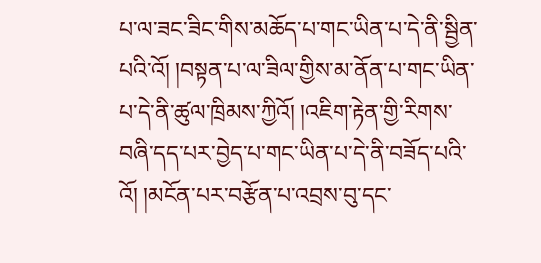པ་ལ་ཟང་ཟིང་གིས་མཆོད་པ་གང་ཡིན་པ་དེ་ནི་སྦྱིན་པའི་འོ། །བསྟན་པ་ལ་ཟིལ་གྱིས་མ་ནོན་པ་གང་ཡིན་པ་དེ་ནི་ཚུལ་ཁྲིམས་ཀྱིའོ། །འཇིག་རྟེན་གྱི་རིགས་བཞི་དད་པར་བྱེད་པ་གང་ཡིན་པ་དེ་ནི་བཟོད་པའི་འོ། །མངོན་པར་བརྩོན་པ་འབྲས་བུ་དང་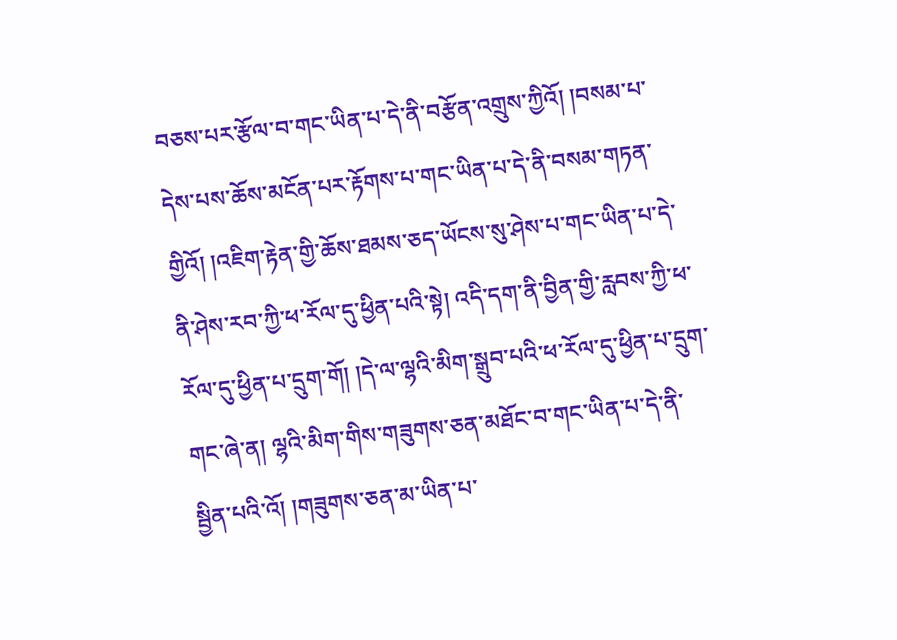བཅས་པར་རྩོལ་བ་གང་ཡིན་པ་དེ་ནི་བརྩོན་འགྲུས་ཀྱིའོ། །བསམ་པ་དེས་པས་ཆོས་མངོན་པར་རྟོགས་པ་གང་ཡིན་པ་དེ་ནི་བསམ་གཏན་གྱིའོ། །འཇིག་རྟེན་གྱི་ཆོས་ཐམས་ཅད་ཡོངས་སུ་ཤེས་པ་གང་ཡིན་པ་དེ་ནི་ཤེས་རབ་ཀྱི་ཕ་རོལ་དུ་ཕྱིན་པའི་སྟེ། འདི་དག་ནི་བྱིན་གྱི་རླབས་ཀྱི་ཕ་རོལ་དུ་ཕྱིན་པ་དྲུག་གོ། །དེ་ལ་ལྷའི་མིག་སྒྲུབ་པའི་ཕ་རོལ་དུ་ཕྱིན་པ་དྲུག་གང་ཞེ་ན། ལྷའི་མིག་གིས་གཟུགས་ཅན་མཐོང་བ་གང་ཡིན་པ་དེ་ནི་སྦྱིན་པའི་འོ། །གཟུགས་ཅན་མ་ཡིན་པ་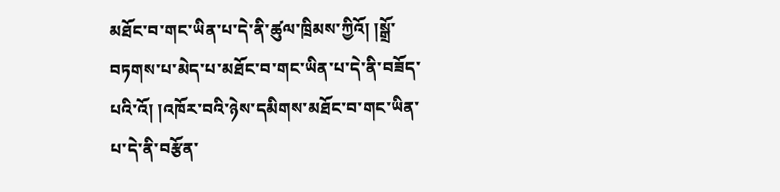མཐོང་བ་གང་ཡིན་པ་དེ་ནི་ཚུལ་ཁྲིམས་ཀྱིའོ། །སྒྲོ་བཏགས་པ་མེད་པ་མཐོང་བ་གང་ཡིན་པ་དེ་ནི་བཟོད་པའི་འོ། །འཁོར་བའི་ཉེས་དམིགས་མཐོང་བ་གང་ཡིན་པ་དེ་ནི་བརྩོན་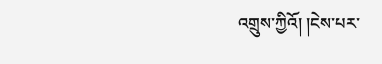འགྲུས་ཀྱིའོ། །ངེས་པར་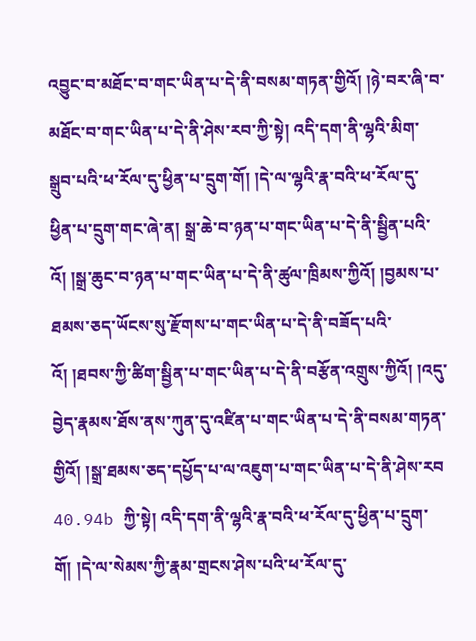འབྱུང་བ་མཐོང་བ་གང་ཡིན་པ་དེ་ནི་བསམ་གཏན་གྱིའོ། །ཉེ་བར་ཞི་བ་མཐོང་བ་གང་ཡིན་པ་དེ་ནི་ཤེས་རབ་ཀྱི་སྟེ། འདི་དག་ནི་ལྷའི་མིག་སྒྲུབ་པའི་ཕ་རོལ་དུ་ཕྱིན་པ་དྲུག་གོ། །དེ་ལ་ལྷའི་རྣ་བའི་ཕ་རོལ་དུ་ཕྱིན་པ་དྲུག་གང་ཞེ་ན། སྒྲ་ཆེ་བ་ཉན་པ་གང་ཡིན་པ་དེ་ནི་སྦྱིན་པའི་འོ། །སྒྲ་ཆུང་བ་ཉན་པ་གང་ཡིན་པ་དེ་ནི་ཚུལ་ཁྲིམས་ཀྱིའོ། །བྱམས་པ་ཐམས་ཅད་ཡོངས་སུ་རྫོགས་པ་གང་ཡིན་པ་དེ་ནི་བཟོད་པའི་འོ། །ཐབས་ཀྱི་ཚིག་སྦྱིན་པ་གང་ཡིན་པ་དེ་ནི་བརྩོན་འགྲུས་ཀྱིའོ། །འདུ་བྱེད་རྣམས་ཐོས་ནས་ཀུན་དུ་འཛིན་པ་གང་ཡིན་པ་དེ་ནི་བསམ་གཏན་གྱིའོ། །སྒྲ་ཐམས་ཅད་དཔྱོད་པ་ལ་འཇུག་པ་གང་ཡིན་པ་དེ་ནི་ཤེས་རབ 40.94b ཀྱི་སྟེ། འདི་དག་ནི་ལྷའི་རྣ་བའི་ཕ་རོལ་དུ་ཕྱིན་པ་དྲུག་གོ། །དེ་ལ་སེམས་ཀྱི་རྣམ་གྲངས་ཤེས་པའི་ཕ་རོལ་དུ་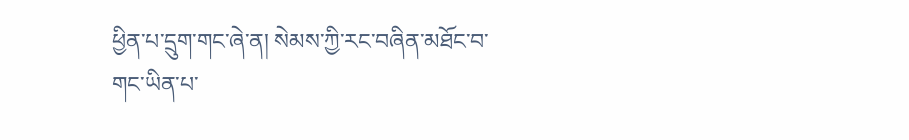ཕྱིན་པ་དྲུག་གང་ཞེ་ན། སེམས་ཀྱི་རང་བཞིན་མཐོང་བ་གང་ཡིན་པ་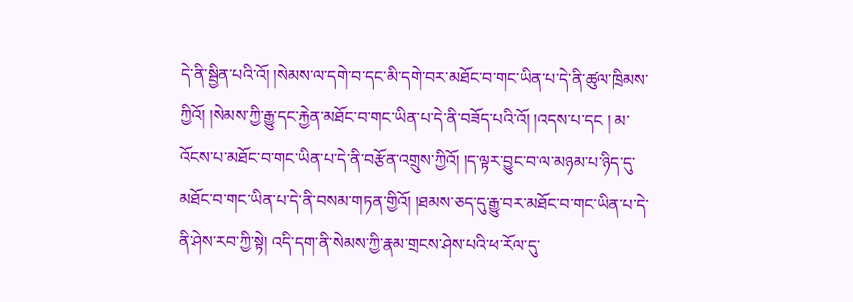དེ་ནི་སྦྱིན་པའི་འོ། །སེམས་ལ་དགེ་བ་དང་མི་དགེ་བར་མཐོང་བ་གང་ཡིན་པ་དེ་ནི་ཚུལ་ཁྲིམས་ཀྱིའོ། །སེམས་ཀྱི་རྒྱུ་དང་རྐྱེན་མཐོང་བ་གང་ཡིན་པ་དེ་ནི་བཟོད་པའི་འོ། །འདས་པ་དང ། མ་འོངས་པ་མཐོང་བ་གང་ཡིན་པ་དེ་ནི་བརྩོན་འགྲུས་ཀྱིའོ། །ད་ལྟར་བྱུང་བ་ལ་མཉམ་པ་ཉིད་དུ་མཐོང་བ་གང་ཡིན་པ་དེ་ནི་བསམ་གཏན་གྱིའོ། །ཐམས་ཅད་དུ་རྒྱུ་བར་མཐོང་བ་གང་ཡིན་པ་དེ་ནི་ཤེས་རབ་ཀྱི་སྟེ། འདི་དག་ནི་སེམས་ཀྱི་རྣམ་གྲངས་ཤེས་པའི་ཕ་རོལ་དུ་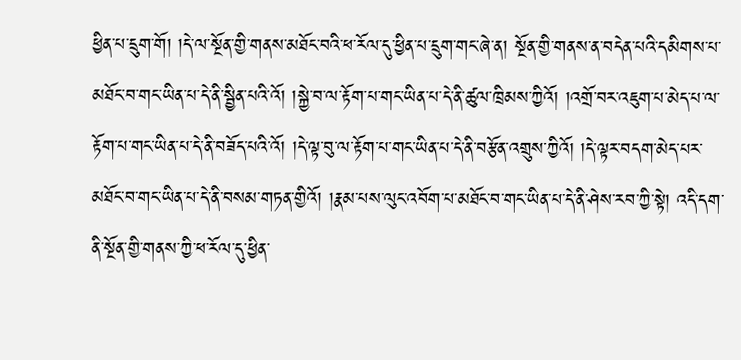ཕྱིན་པ་དྲུག་གོ། །དེ་ལ་སྔོན་གྱི་གནས་མཐོང་བའི་ཕ་རོལ་དུ་ཕྱིན་པ་དྲུག་གང་ཞེ་ན། སྔོན་གྱི་གནས་ན་བདེན་པའི་དམིགས་པ་མཐོང་བ་གང་ཡིན་པ་དེ་ནི་སྦྱིན་པའི་འོ། །སྐྱེ་བ་ལ་རྟོག་པ་གང་ཡིན་པ་དེ་ནི་ཚུལ་ཁྲིམས་ཀྱིའོ། །འགྲོ་བར་འཇུག་པ་མེད་པ་ལ་རྟོག་པ་གང་ཡིན་པ་དེ་ནི་བཟོད་པའི་འོ། །དེ་ལྟ་བུ་ལ་རྟོག་པ་གང་ཡིན་པ་དེ་ནི་བརྩོན་འགྲུས་ཀྱིའོ། །དེ་ལྟར་བདག་མེད་པར་མཐོང་བ་གང་ཡིན་པ་དེ་ནི་བསམ་གཏན་གྱིའོ། །རྣམ་པས་ལུང་འབོག་པ་མཐོང་བ་གང་ཡིན་པ་དེ་ནི་ཤེས་རབ་ཀྱི་སྟེ། འདི་དག་ནི་སྔོན་གྱི་གནས་ཀྱི་ཕ་རོལ་དུ་ཕྱིན་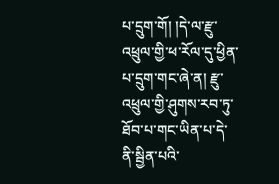པ་དྲུག་གོ། །དེ་ལ་རྫུ་འཕྲུལ་གྱི་ཕ་རོལ་དུ་ཕྱིན་པ་དྲུག་གང་ཞེ་ན། རྫུ་འཕྲུལ་གྱི་ཤུགས་རབ་ཏུ་ཐོབ་པ་གང་ཡིན་པ་དེ་ནི་སྦྱིན་པའི་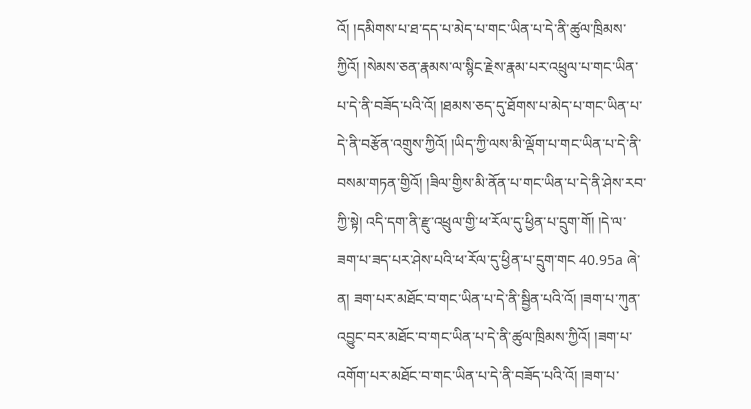འོ། །དམིགས་པ་ཐ་དད་པ་མེད་པ་གང་ཡིན་པ་དེ་ནི་ཚུལ་ཁྲིམས་ཀྱིའོ། །སེམས་ཅན་རྣམས་ལ་སྙིང་རྗེས་རྣམ་པར་འཕྲུལ་པ་གང་ཡིན་པ་དེ་ནི་བཟོད་པའི་འོ། །ཐམས་ཅད་དུ་ཐོགས་པ་མེད་པ་གང་ཡིན་པ་དེ་ནི་བརྩོན་འགྲུས་ཀྱིའོ། །ཡིད་ཀྱི་ལས་མི་ལྡོག་པ་གང་ཡིན་པ་དེ་ནི་བསམ་གཏན་གྱིའོ། །ཟིལ་གྱིས་མི་ནོན་པ་གང་ཡིན་པ་དེ་ནི་ཤེས་རབ་ཀྱི་སྟེ། འདི་དག་ནི་རྫུ་འཕྲུལ་གྱི་ཕ་རོལ་དུ་ཕྱིན་པ་དྲུག་གོ། །དེ་ལ་ཟག་པ་ཟད་པར་ཤེས་པའི་ཕ་རོལ་དུ་ཕྱིན་པ་དྲུག་གང 40.95a ཞེ་ན། ཟག་པར་མཐོང་བ་གང་ཡིན་པ་དེ་ནི་སྦྱིན་པའི་འོ། །ཟག་པ་ཀུན་འབྱུང་བར་མཐོང་བ་གང་ཡིན་པ་དེ་ནི་ཚུལ་ཁྲིམས་ཀྱིའོ། །ཟག་པ་འགོག་པར་མཐོང་བ་གང་ཡིན་པ་དེ་ནི་བཟོད་པའི་འོ། །ཟག་པ་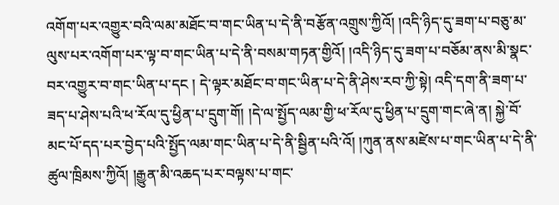འགོག་པར་འགྱུར་བའི་ལམ་མཐོང་བ་གང་ཡིན་པ་དེ་ནི་བརྩོན་འགྲུས་ཀྱིའོ། །འདི་ཉིད་དུ་ཟག་པ་བཅུ་མ་ལུས་པར་འགོག་པར་ལྟ་བ་གང་ཡིན་པ་དེ་ནི་བསམ་གཏན་གྱིའོ། །འདི་ཉིད་དུ་ཟག་པ་བཅོམ་ནས་མི་སྣང་བར་འགྱུར་བ་གང་ཡིན་པ་དང ། དེ་ལྟར་མཐོང་བ་གང་ཡིན་པ་དེ་ནི་ཤེས་རབ་ཀྱི་སྟེ། འདི་དག་ནི་ཟག་པ་ཟད་པ་ཤེས་པའི་ཕ་རོལ་དུ་ཕྱིན་པ་དྲུག་གོ། །དེ་ལ་སྤྱོད་ལམ་གྱི་ཕ་རོལ་དུ་ཕྱིན་པ་དྲུག་གང་ཞེ་ན། སྐྱེ་བོ་མང་པོ་དད་པར་བྱེད་པའི་སྤྱོད་ལམ་གང་ཡིན་པ་དེ་ནི་སྦྱིན་པའི་འོ། །ཀུན་ནས་མཛེས་པ་གང་ཡིན་པ་དེ་ནི་ཚུལ་ཁྲིམས་ཀྱིའོ། །རྒྱུན་མི་འཆད་པར་བལྟས་པ་གང་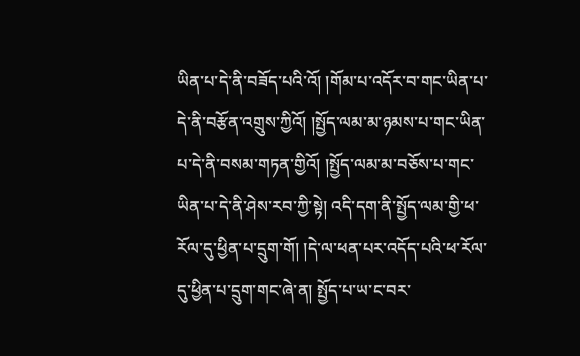ཡིན་པ་དེ་ནི་བཟོད་པའི་འོ། །གོམ་པ་འདོར་བ་གང་ཡིན་པ་དེ་ནི་བརྩོན་འགྲུས་ཀྱིའོ། །སྤྱོད་ལམ་མ་ཉམས་པ་གང་ཡིན་པ་དེ་ནི་བསམ་གཏན་གྱིའོ། །སྤྱོད་ལམ་མ་བཅོས་པ་གང་ཡིན་པ་དེ་ནི་ཤེས་རབ་ཀྱི་སྟེ། འདི་དག་ནི་སྤྱོད་ལམ་གྱི་ཕ་རོལ་དུ་ཕྱིན་པ་དྲུག་གོ། །དེ་ལ་ཕན་པར་འདོད་པའི་ཕ་རོལ་དུ་ཕྱིན་པ་དྲུག་གང་ཞེ་ན། སྤྱོད་པ་ཡ་ང་བར་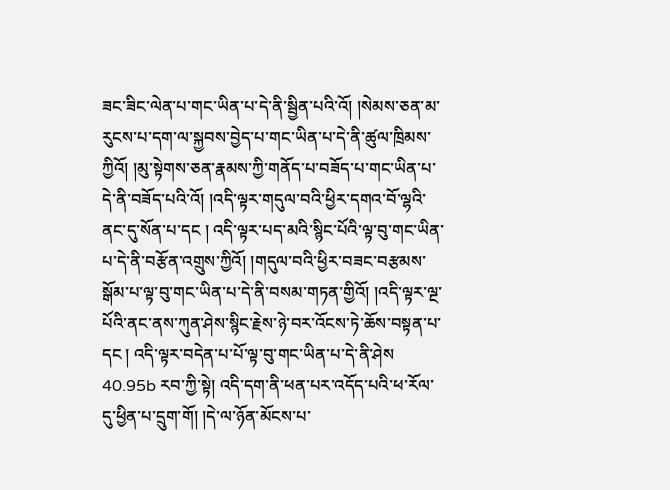ཟང་ཟིང་ལེན་པ་གང་ཡིན་པ་དེ་ནི་སྦྱིན་པའི་འོ། །སེམས་ཅན་མ་རུངས་པ་དག་ལ་སྐྱབས་བྱེད་པ་གང་ཡིན་པ་དེ་ནི་ཚུལ་ཁྲིམས་ཀྱིའོ། །མུ་སྟེགས་ཅན་རྣམས་ཀྱི་གནོད་པ་བཟོད་པ་གང་ཡིན་པ་དེ་ནི་བཟོད་པའི་འོ། །འདི་ལྟར་གདུལ་བའི་ཕྱིར་དགའ་བོ་ལྷའི་ནང་དུ་སོན་པ་དང ། འདི་ལྟར་པད་མའི་སྙིང་པོའི་ལྟ་བུ་གང་ཡིན་པ་དེ་ནི་བརྩོན་འགྲུས་ཀྱིའོ། །གདུལ་བའི་ཕྱིར་བཟང་བརྩམས་སྒོམ་པ་ལྟ་བུ་གང་ཡིན་པ་དེ་ནི་བསམ་གཏན་གྱིའོ། །འདི་ལྟར་ལྔ་པོའི་ནང་ནས་ཀུན་ཤེས་སྙིང་རྗེས་ཉེ་བར་འོངས་ཏེ་ཆོས་བསྟན་པ་དང ། འདི་ལྟར་བདེན་པ་པོ་ལྟ་བུ་གང་ཡིན་པ་དེ་ནི་ཤེས 40.95b རབ་ཀྱི་སྟེ། འདི་དག་ནི་ཕན་པར་འདོད་པའི་ཕ་རོལ་དུ་ཕྱིན་པ་དྲུག་གོ། །དེ་ལ་ཉོན་མོངས་པ་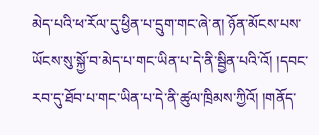མེད་པའི་ཕ་རོལ་དུ་ཕྱིན་པ་དྲུག་གང་ཞེ་ན། ཉོན་མོངས་པས་ཡོངས་སུ་སྐྱོ་བ་མེད་པ་གང་ཡིན་པ་དེ་ནི་སྦྱིན་པའི་འོ། །དབང་རབ་དུ་ཐོབ་པ་གང་ཡིན་པ་དེ་ནི་ཚུལ་ཁྲིམས་ཀྱིའོ། །གནོད་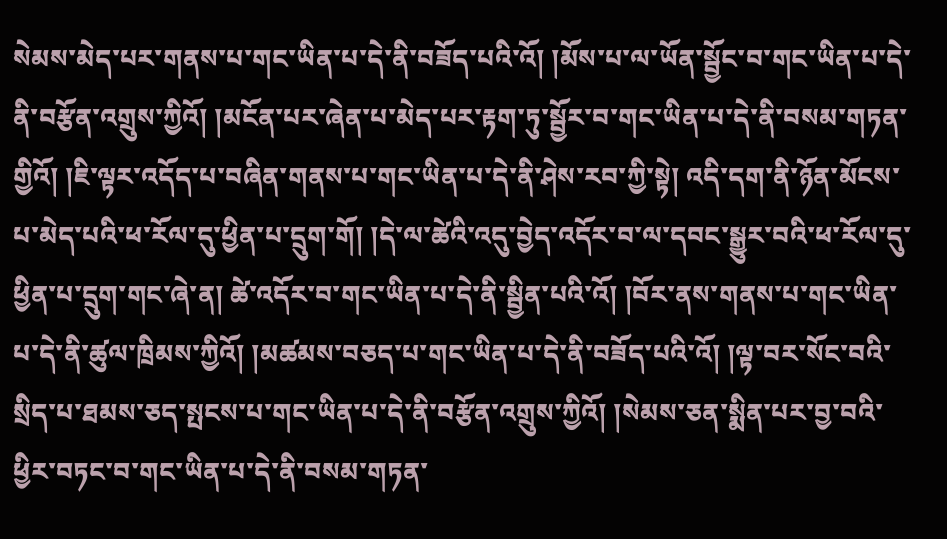སེམས་མེད་པར་གནས་པ་གང་ཡིན་པ་དེ་ནི་བཟོད་པའི་འོ། །མོས་པ་ལ་ཡོན་སྦྱོང་བ་གང་ཡིན་པ་དེ་ནི་བརྩོན་འགྲུས་ཀྱིའོ། །མངོན་པར་ཞེན་པ་མེད་པར་རྟག་ཏུ་སྦྱོར་བ་གང་ཡིན་པ་དེ་ནི་བསམ་གཏན་གྱིའོ། །ཇི་ལྟར་འདོད་པ་བཞིན་གནས་པ་གང་ཡིན་པ་དེ་ནི་ཤེས་རབ་ཀྱི་སྟེ། འདི་དག་ནི་ཉོན་མོངས་པ་མེད་པའི་ཕ་རོལ་དུ་ཕྱིན་པ་དྲུག་གོ། །དེ་ལ་ཚེའི་འདུ་བྱེད་འདོར་བ་ལ་དབང་སྒྱུར་བའི་ཕ་རོལ་དུ་ཕྱིན་པ་དྲུག་གང་ཞེ་ན། ཚེ་འདོར་བ་གང་ཡིན་པ་དེ་ནི་སྦྱིན་པའི་འོ། །བོར་ནས་གནས་པ་གང་ཡིན་པ་དེ་ནི་ཚུལ་ཁྲིམས་ཀྱིའོ། །མཚམས་བཅད་པ་གང་ཡིན་པ་དེ་ནི་བཟོད་པའི་འོ། །ལྟ་བར་སོང་བའི་སྲིད་པ་ཐམས་ཅད་སྤངས་པ་གང་ཡིན་པ་དེ་ནི་བརྩོན་འགྲུས་ཀྱིའོ། །སེམས་ཅན་སྨིན་པར་བྱ་བའི་ཕྱིར་བཏང་བ་གང་ཡིན་པ་དེ་ནི་བསམ་གཏན་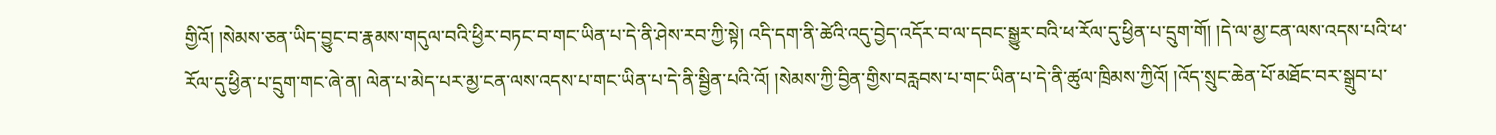གྱིའོ། །སེམས་ཅན་ཡིད་བྱུང་བ་རྣམས་གདུལ་བའི་ཕྱིར་བཏང་བ་གང་ཡིན་པ་དེ་ནི་ཤེས་རབ་ཀྱི་སྟེ། འདི་དག་ནི་ཚེའི་འདུ་བྱེད་འདོར་བ་ལ་དབང་སྒྱུར་བའི་ཕ་རོལ་དུ་ཕྱིན་པ་དྲུག་གོ། །དེ་ལ་མྱ་ངན་ལས་འདས་པའི་ཕ་རོལ་དུ་ཕྱིན་པ་དྲུག་གང་ཞེ་ན། ལེན་པ་མེད་པར་མྱ་ངན་ལས་འདས་པ་གང་ཡིན་པ་དེ་ནི་སྦྱིན་པའི་འོ། །སེམས་ཀྱི་བྱིན་གྱིས་བརླབས་པ་གང་ཡིན་པ་དེ་ནི་ཚུལ་ཁྲིམས་ཀྱིའོ། །འོད་སྲུང་ཆེན་པོ་མཐོང་བར་སྒྲུབ་པ་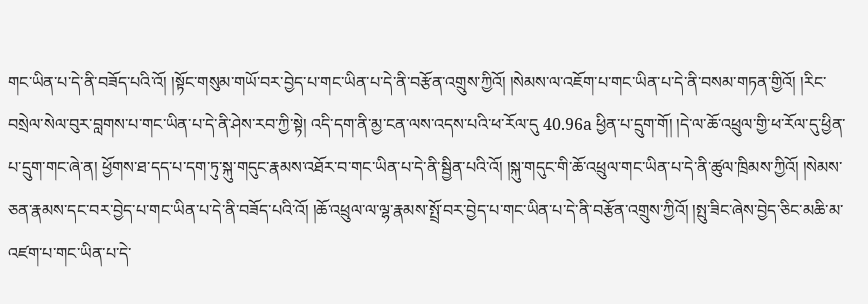གང་ཡིན་པ་དེ་ནི་བཟོད་པའི་འོ། །སྟོང་གསུམ་གཡོ་བར་བྱེད་པ་གང་ཡིན་པ་དེ་ནི་བརྩོན་འགྲུས་ཀྱིའོ། །སེམས་ལ་འཇོག་པ་གང་ཡིན་པ་དེ་ནི་བསམ་གཏན་གྱིའོ། །རིང་བསྲེལ་སེལ་བུར་བླགས་པ་གང་ཡིན་པ་དེ་ནི་ཤེས་རབ་ཀྱི་སྟེ། འདི་དག་ནི་མྱ་ངན་ལས་འདས་པའི་ཕ་རོལ་དུ 40.96a ཕྱིན་པ་དྲུག་གོ། །དེ་ལ་ཆོ་འཕྲུལ་གྱི་ཕ་རོལ་དུ་ཕྱིན་པ་དྲུག་གང་ཞེ་ན། ཕྱོགས་ཐ་དད་པ་དག་ཏུ་སྐུ་གདུང་རྣམས་འཐོར་བ་གང་ཡིན་པ་དེ་ནི་སྦྱིན་པའི་འོ། །སྐུ་གདུང་གི་ཆོ་འཕྲུལ་གང་ཡིན་པ་དེ་ནི་ཚུལ་ཁྲིམས་ཀྱིའོ། །སེམས་ཅན་རྣམས་དང་བར་བྱེད་པ་གང་ཡིན་པ་དེ་ནི་བཟོད་པའི་འོ། །ཆོ་འཕྲུལ་ལ་ལྷ་རྣམས་སྤྲོ་བར་བྱེད་པ་གང་ཡིན་པ་དེ་ནི་བརྩོན་འགྲུས་ཀྱིའོ། །སྤུ་ཟིང་ཞེས་བྱེད་ཅིང་མཆི་མ་འཛག་པ་གང་ཡིན་པ་དེ་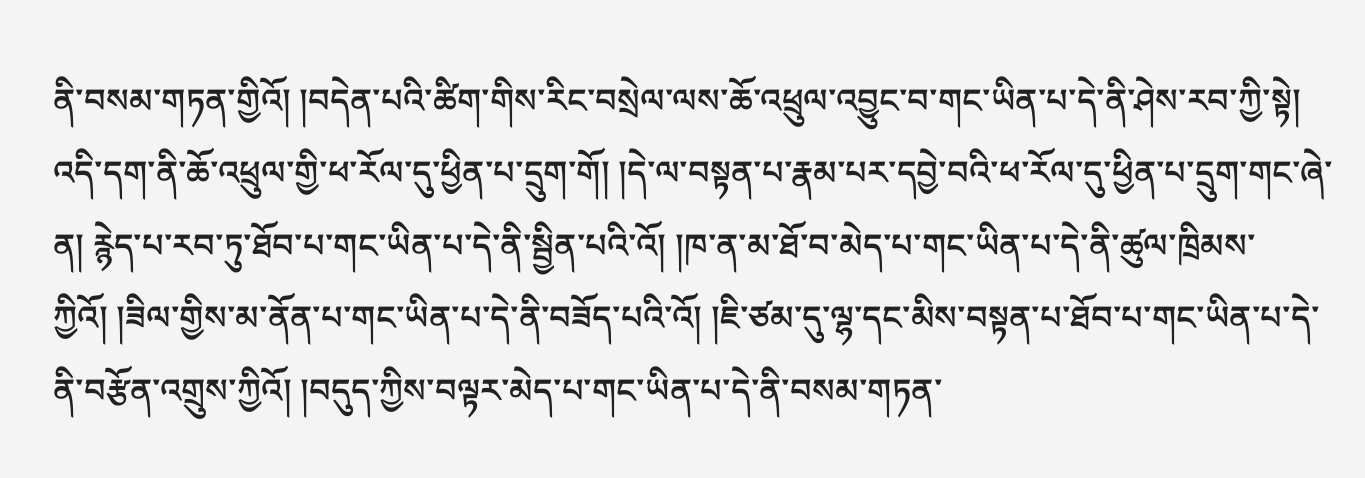ནི་བསམ་གཏན་གྱིའོ། །བདེན་པའི་ཚིག་གིས་རིང་བསྲེལ་ལས་ཆོ་འཕྲུལ་འབྱུང་བ་གང་ཡིན་པ་དེ་ནི་ཤེས་རབ་ཀྱི་སྟེ། འདི་དག་ནི་ཆོ་འཕྲུལ་གྱི་ཕ་རོལ་དུ་ཕྱིན་པ་དྲུག་གོ། །དེ་ལ་བསྟན་པ་རྣམ་པར་དབྱེ་བའི་ཕ་རོལ་དུ་ཕྱིན་པ་དྲུག་གང་ཞེ་ན། རྙེད་པ་རབ་ཏུ་ཐོབ་པ་གང་ཡིན་པ་དེ་ནི་སྦྱིན་པའི་འོ། །ཁ་ན་མ་ཐོ་བ་མེད་པ་གང་ཡིན་པ་དེ་ནི་ཚུལ་ཁྲིམས་ཀྱིའོ། །ཟིལ་གྱིས་མ་ནོན་པ་གང་ཡིན་པ་དེ་ནི་བཟོད་པའི་འོ། །ཇི་ཙམ་དུ་ལྷ་དང་མིས་བསྟན་པ་ཐོབ་པ་གང་ཡིན་པ་དེ་ནི་བརྩོན་འགྲུས་ཀྱིའོ། །བདུད་ཀྱིས་བལྟར་མེད་པ་གང་ཡིན་པ་དེ་ནི་བསམ་གཏན་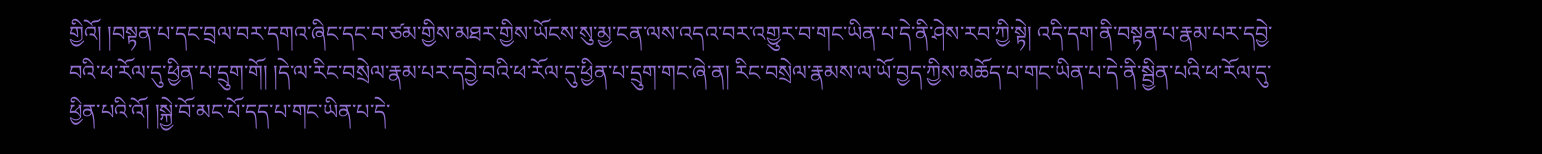གྱིའོ། །བསྟན་པ་དང་བྲལ་བར་དགའ་ཞིང་དང་བ་ཙམ་གྱིས་མཐར་གྱིས་ཡོངས་སུ་མྱ་ངན་ལས་འདའ་བར་འགྱུར་བ་གང་ཡིན་པ་དེ་ནི་ཤེས་རབ་ཀྱི་སྟེ། འདི་དག་ནི་བསྟན་པ་རྣམ་པར་དབྱེ་བའི་ཕ་རོལ་དུ་ཕྱིན་པ་དྲུག་གོ། །དེ་ལ་རིང་བསྲེལ་རྣམ་པར་དབྱེ་བའི་ཕ་རོལ་དུ་ཕྱིན་པ་དྲུག་གང་ཞེ་ན། རིང་བསྲེལ་རྣམས་ལ་ཡོ་བྱད་ཀྱིས་མཆོད་པ་གང་ཡིན་པ་དེ་ནི་སྦྱིན་པའི་ཕ་རོལ་དུ་ཕྱིན་པའི་འོ། །སྐྱེ་བོ་མང་པོ་དད་པ་གང་ཡིན་པ་དེ་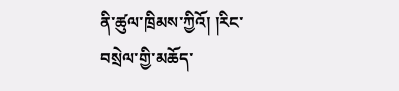ནི་ཚུལ་ཁྲིམས་ཀྱིའོ། །རིང་བསྲེལ་གྱི་མཆོད་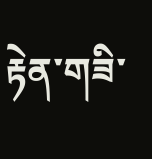རྟེན་གཟི་